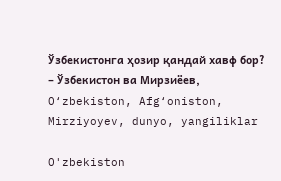Ўзбекистонга ҳозир қандай хавф бор? – Ўзбекистон ва Мирзиёев, O‘zbekiston, Afg‘oniston, Mirziyoyev, dunyo, yangiliklar

O'zbekiston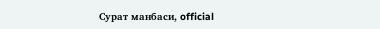Сурат манбаси, official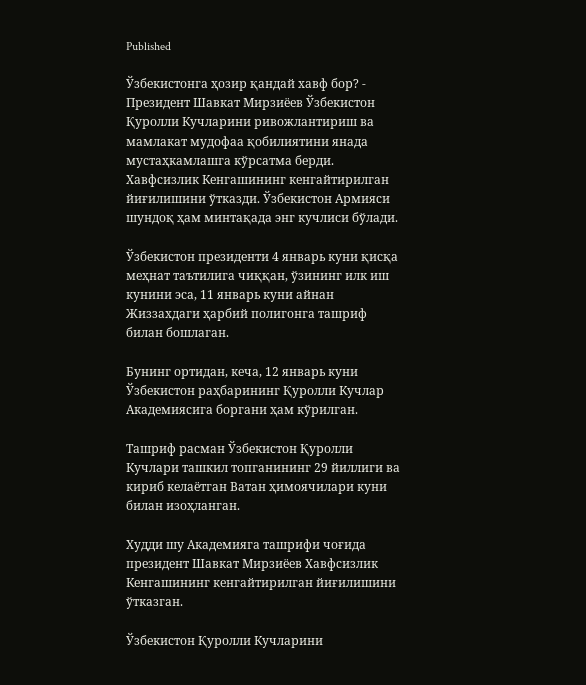Published

Ўзбекистонга ҳозир қандай хавф бор? - Президент Шавкат Мирзиёев Ўзбекистон Қуролли Кучларини ривожлантириш ва мамлакат мудофаа қобилиятини янада мустаҳкамлашга кўрсатма берди. Хавфсизлик Кенгашининг кенгайтирилган йиғилишини ўтказди. Ўзбекистон Армияси шундоқ ҳам минтақада энг кучлиси бўлади.

Ўзбекистон президенти 4 январь куни қисқа меҳнат таътилига чиққан, ўзининг илк иш кунини эса, 11 январь куни айнан Жиззахдаги ҳарбий полигонга ташриф билан бошлаган.

Бунинг ортидан, кеча, 12 январь куни Ўзбекистон раҳбарининг Қуролли Кучлар Академиясига боргани ҳам кўрилган.

Ташриф расман Ўзбекистон Қуролли Кучлари ташкил топганининг 29 йиллиги ва кириб келаётган Ватан ҳимоячилари куни билан изоҳланган.

Худди шу Академияга ташрифи чоғида президент Шавкат Мирзиёев Хавфсизлик Кенгашининг кенгайтирилган йиғилишини ўтказган.

Ўзбекистон Қуролли Кучларини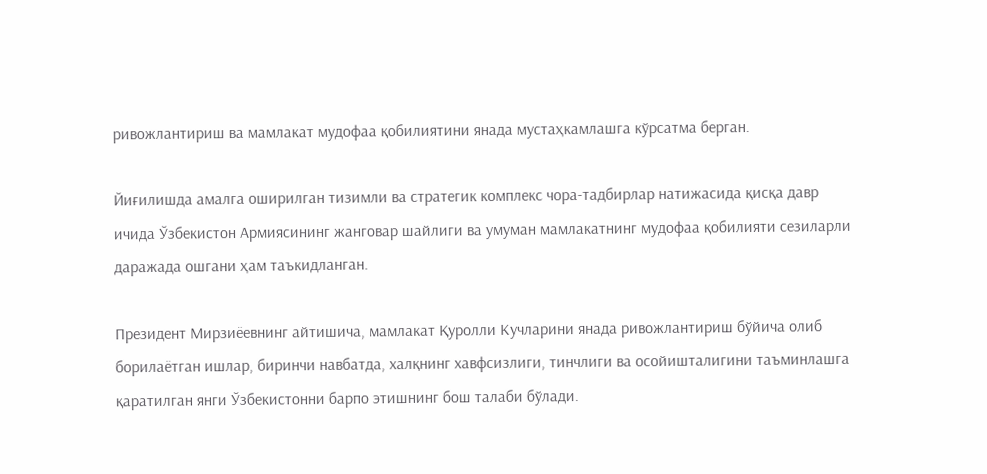ривожлантириш ва мамлакат мудофаа қобилиятини янада мустаҳкамлашга кўрсатма берган.

Йиғилишда aмалга оширилган тизимли ва стратегик комплекс чора-тадбирлар натижасида қисқа давр ичида Ўзбекистон Армиясининг жанговар шайлиги ва умуман мамлакатнинг мудофаа қобилияти сезиларли даражада ошгани ҳам таъкидланган.

Президент Мирзиёевнинг айтишича, мамлакат Қуролли Кучларини янада ривожлантириш бўйича олиб борилаётган ишлар, биринчи навбатда, халқнинг хавфсизлиги, тинчлиги ва осойишталигини таъминлашга қаратилган янги Ўзбекистонни барпо этишнинг бош талаби бўлади.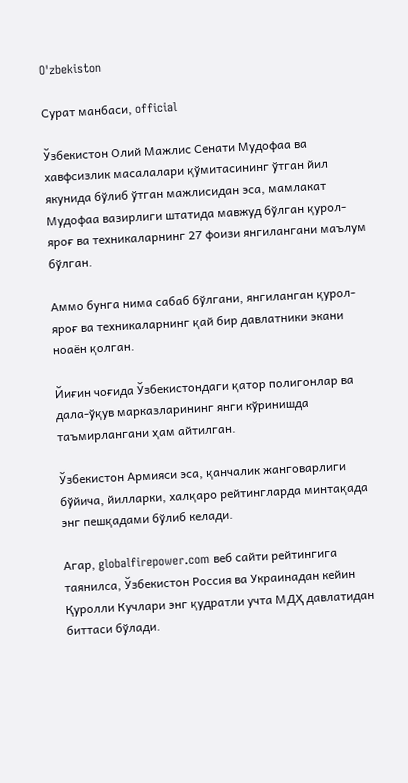O'zbekiston

Сурат манбаси, official

Ўзбекистон Олий Мажлис Сенати Мудофаа ва хавфсизлик масалалари қўмитасининг ўтган йил якунида бўлиб ўтган мажлисидан эса, мамлакат Мудофаа вазирлиги штатида мавжуд бўлган қурол-яроғ ва техникаларнинг 27 фоизи янгилангани маълум бўлган.

Аммо бунга нима сабаб бўлгани, янгиланган қурол-яроғ ва техникаларнинг қай бир давлатники экани ноаён қолган.

Йиғин чоғида Ўзбекистондаги қатор полигонлар ва дала-ўқув марказларининг янги кўринишда таъмирлангани ҳам айтилган.

Ўзбекистон Армияси эса, қанчалик жанговарлиги бўйича, йилларки, халқаро рейтингларда минтақада энг пешқадами бўлиб келади.

Агар, globalfirepower.com веб сайти рейтингига таянилса, Ўзбекистон Россия ва Украинадан кейин Қуролли Кучлари энг қудратли учта МДҲ давлатидан биттаси бўлади.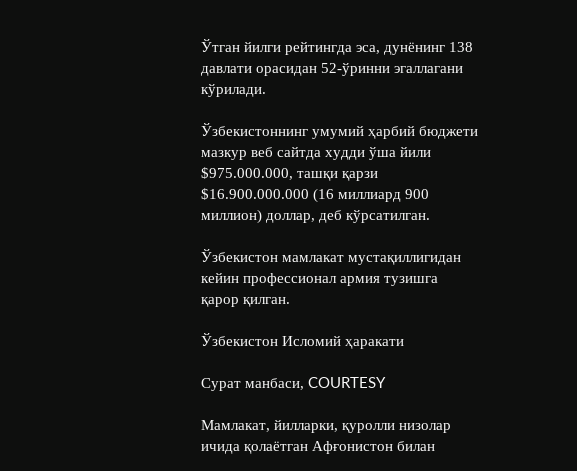Ўтган йилги рейтингда эса, дунёнинг 138 давлати орасидан 52-ўринни эгаллагани кўрилади.

Ўзбекистоннинг умумий ҳарбий бюджети мазкур веб сайтда худди ўша йили $975.000.000, ташқи қарзи $16.900.000.000 (16 миллиард 900 миллион) доллар, деб кўрсатилган.

Ўзбекистон мамлакат мустақиллигидан кейин профессионал армия тузишга қарор қилган.

Ўзбекистон Исломий ҳаракати

Сурат манбаси, COURTESY

Мамлакат, йилларки, қуролли низолар ичида қолаётган Афғонистон билан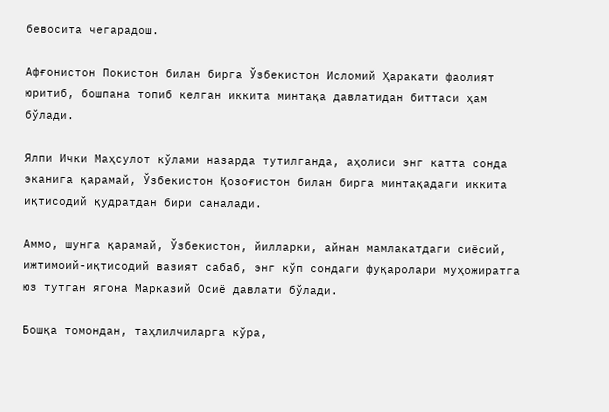бевосита чегарадош.

Афғонистон Покистон билан бирга Ўзбекистон Исломий Ҳаракати фаолият юритиб, бошпана топиб келган иккита минтақа давлатидан биттаси ҳам бўлади.

Ялпи Ички Маҳсулот кўлами назарда тутилганда, аҳолиси энг катта сонда эканига қарамай, Ўзбекистон Қозоғистон билан бирга минтақадаги иккита иқтисодий қудратдан бири саналади.

Аммо, шунга қарамай, Ўзбекистон, йилларки, айнан мамлакатдаги сиёсий, ижтимоий-иқтисодий вазият сабаб, энг кўп сондаги фуқаролари муҳожиратга юз тутган ягона Марказий Осиё давлати бўлади.

Бошқа томондан, таҳлилчиларга кўра,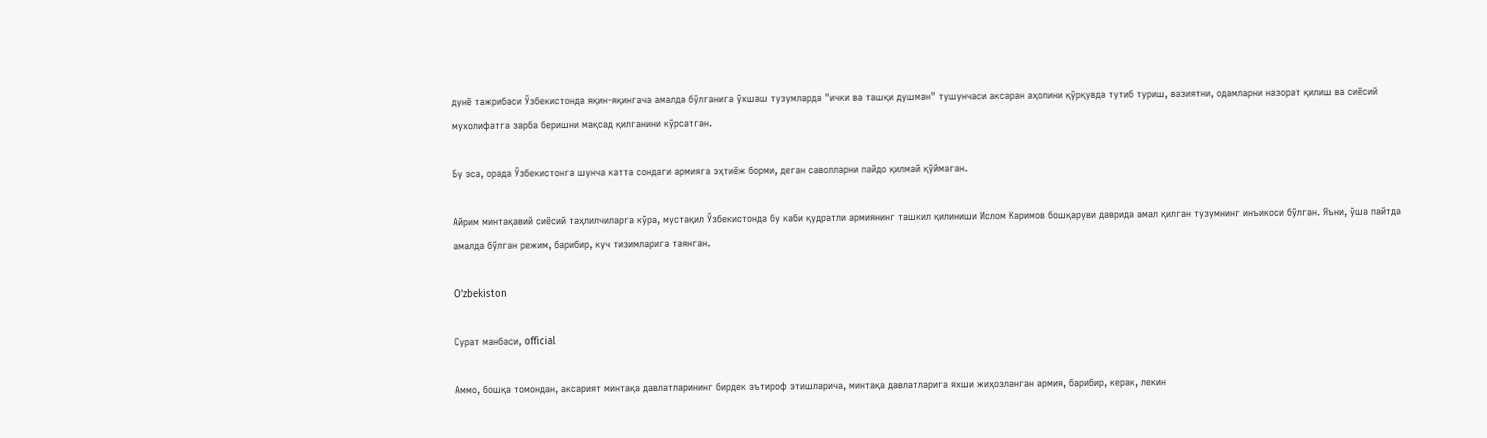дунё тажрибаси Ўзбекистонда яқин-яқингача амалда бўлганига ўхшаш тузумларда "ички ва ташқи душман" тушунчаси аксаран аҳолини қўрқувда тутиб туриш, вазиятни, одамларни назорат қилиш ва сиёсий мухолифатга зарба беришни мақсад қилганини кўрсатган.

Бу эса, орада Ўзбекистонга шунча катта сондаги армияга эҳтиёж борми, деган саволларни пайдо қилмай қўймаган.

Айрим минтақавий сиёсий таҳлилчиларга кўра, мустақил Ўзбекистонда бу каби қудратли армиянинг ташкил қилиниши Ислом Каримов бошқаруви даврида амал қилган тузумнинг инъикоси бўлган. Яъни, ўша пайтда амалда бўлган режим, барибир, куч тизимларига таянган.

O'zbekiston

Сурат манбаси, official

Аммо, бошқа томондан, аксарият минтақа давлатларининг бирдек эътироф этишларича, минтақа давлатларига яхши жиҳозланган армия, барибир, керак, лекин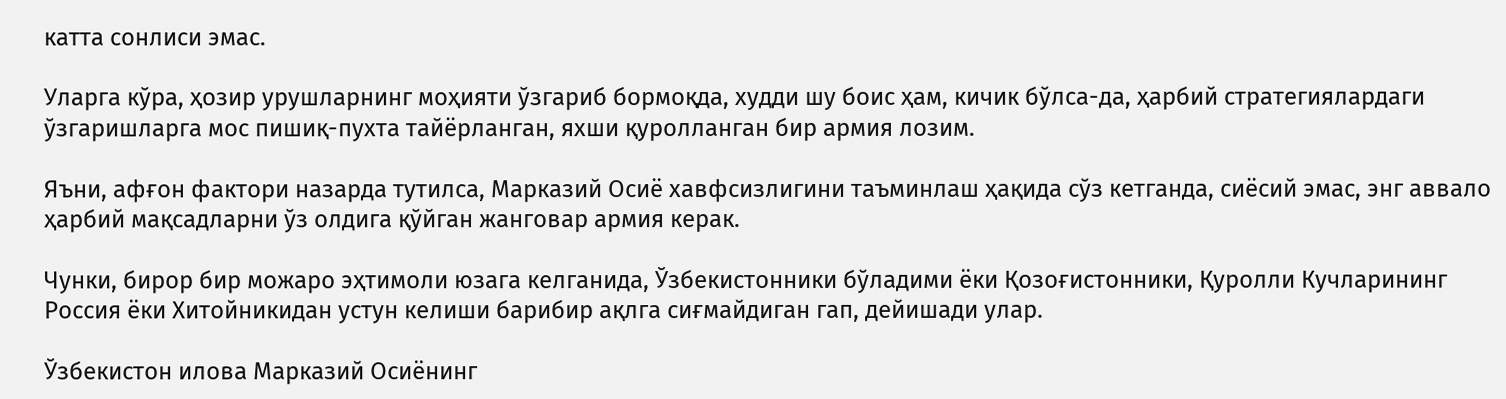катта сонлиси эмас.

Уларга кўра, ҳозир урушларнинг моҳияти ўзгариб бормоқда, худди шу боис ҳам, кичик бўлса-да, ҳарбий стратегиялардаги ўзгаришларга мос пишиқ-пухта тайёрланган, яхши қуролланган бир армия лозим.

Яъни, афғон фактори назарда тутилса, Марказий Осиё хавфсизлигини таъминлаш ҳақида сўз кетганда, сиёсий эмас, энг аввало ҳарбий мақсадларни ўз олдига қўйган жанговар армия керак.

Чунки, бирор бир можаро эҳтимоли юзага келганида, Ўзбекистонники бўладими ёки Қозоғистонники, Қуролли Кучларининг Россия ёки Хитойникидан устун келиши барибир ақлга сиғмайдиган гап, дейишади улар.

Ўзбекистон илова Марказий Осиёнинг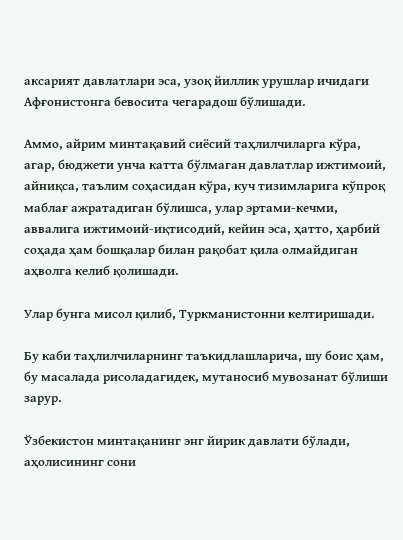аксарият давлатлари эса, узоқ йиллик урушлар ичидаги Афғонистонга бевосита чегарадош бўлишади.

Аммо, айрим минтақавий сиёсий таҳлилчиларга кўра, агар, бюджети унча катта бўлмаган давлатлар ижтимоий, айниқса, таълим соҳасидан кўра, куч тизимларига кўпроқ маблағ ажратадиган бўлишса, улар эртами-кечми, аввалига ижтимоий-иқтисодий, кейин эса, ҳатто, ҳарбий соҳада ҳам бошқалар билан рақобат қила олмайдиган аҳволга келиб қолишади.

Улар бунга мисол қилиб, Туркманистонни келтиришади.

Бу каби таҳлилчиларнинг таъкидлашларича, шу боис ҳам, бу масалада рисоладагидек, мутаносиб мувозанат бўлиши зарур.

Ўзбекистон минтақанинг энг йирик давлати бўлади, аҳолисининг сони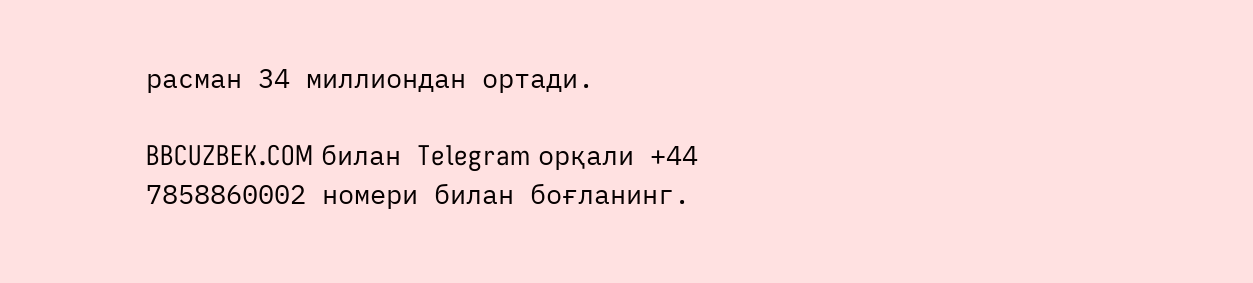расман 34 миллиондан ортади.

BBCUZBEK.COM билан Telegram орқали +44 7858860002 номери билан боғланинг.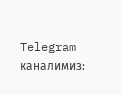Telegram каналимиз: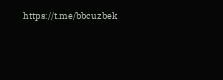https://t.me/bbcuzbek